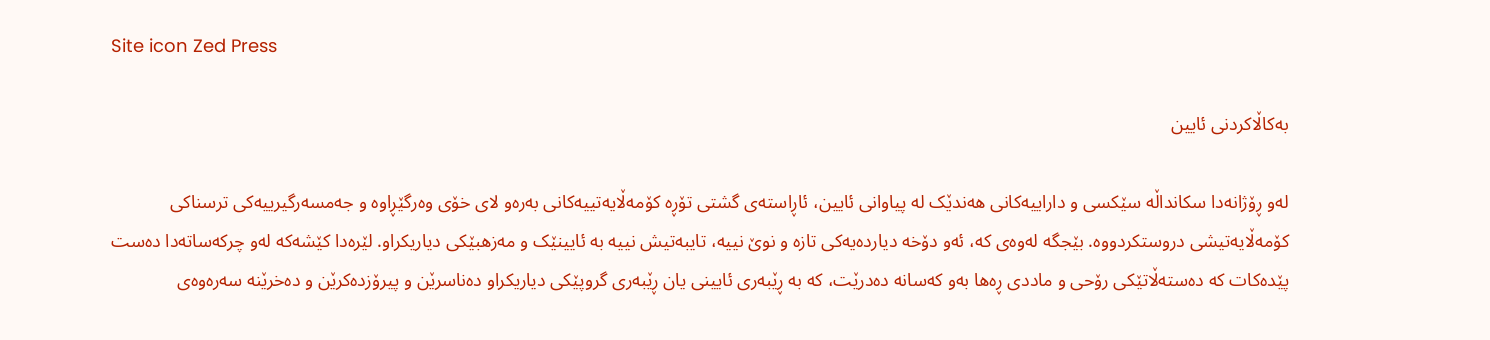Site icon Zed Press

بەکاڵاکردنی ئایین

لەو ڕۆژانەدا سکانداڵە سێکسی و داراییەکانی هەندێک لە پیاوانی ئایین، ئاڕاستەی گشتی تۆڕە کۆمەڵایەتییەکانی بەرەو لای خۆی وەرگێڕاوە و جەمسەرگیرییەکی ترسناکی کۆمەڵایەتیشی دروستکردووە. بێجگە لەوەی کە، ئەو دۆخە دیاردەیەکی تازە و نوێ نییە، تایبەتیش نییە بە ئایینێک و مەزهبێکی دیاریکراو. لێرەدا کێشەکە لەو چرکەساتەدا دەست پێدەکات کە دەستەڵاتێکی رۆحی و ماددی ڕەها بەو کەسانە دەدرێت، کە بە ڕێبەری ئایینی یان ڕێبەری گروپێکی دیاریکراو دەناسرێن و پیرۆزدەکرێن و دەخرێنە سەرەوەی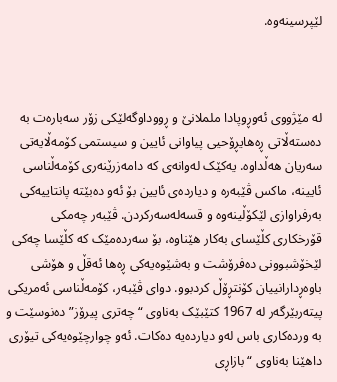لێپرسینەوە.



لە مێژووی ئەوڕوپادا ململانێ و ڕووداوگەلێکی زۆر سەبارەت بە دەستەڵاتی ڕەهایڕۆحیی پیاوانی ئایین و سیستمی کۆمەڵایەتی سەریان هەڵداوە. یەکێک لەوانەی کە دامەزرێنەری کۆمەڵناسی ئایینە، ماکس ڤێبەرە و دیاردەی ئایین بۆ ئەو دەبێتە پانتاییەکی بەرفراوازی لێکۆڵینەوە و قسەلەسەرکردن. ڤێبەر چەمکی قۆرخکاری کڵێسای بەکار هێناوە، بۆ سەردەمێک کە کڵێسا چەکی لێخۆشبوونی دەفرۆشت و بەشێوەیەکی ڕەها ئەقڵ و هۆشی باوەڕدارانییان کۆنتڕۆڵ کردبوو. دوای ڤێبەر، کۆمەڵناسی ئەمریکی پیتەربێرگەر لە 1967 کتێبێک بەناوی “چەتری پیرۆز” دەنوسێت و بە وردەکاری باس لەو دیاردەیە دەکات. ئەو چوارچێوەیەکی تیۆری داهێنا بەناوی “بازاڕی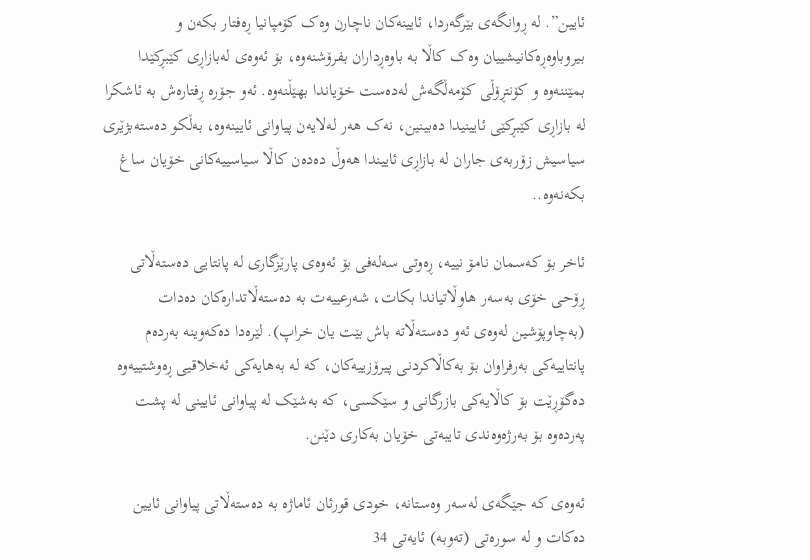ئایین”. لە ڕوانگەی بێرگەردا، ئایینەکان ناچارن وەک کۆمپانیا ڕەفتار بکەن و بیروباوەڕەکانیشییان وەک کاڵا بە باوەڕداران بفرۆشنەوە، بۆ ئەوەی لەبازاڕی کێبڕکێدا بمێننەوە و کۆنتڕۆڵی کۆمەڵگەش لەدەست خۆیاندا بهێڵنەوە. ئەو جۆرە ڕفتارەش بە ئاشکرا لە بازاڕی کێبڕکێی ئایینیدا دەبینین، نەک هەر لەلایەن پیاوانی ئایینەوە، بەڵکو دەستەبژێری سیاسیش زۆربەی جاران لە بازاڕی ئاییندا هەوڵ دەدەن کاڵا سیاسییەکانی خۆیان ساغ بکەنەوە..

ئاخر بۆ کەسمان نامۆ نییە، ڕەوتی سەلەفی بۆ ئەوەی پارێزگاری لە پانتایی دەستەڵاتی ڕۆحی خۆی بەسەر هاوڵاتیاندا بکات، شەرعییەت بە دەستەڵاتدارەکان دەدات (بەچاوپۆشین لەوەی ئەو دەستەڵاتە باش بێت یان خراپ). لێرەدا دەکەوینە بەردەم پانتاییەکی بەرفراوان بۆ بەکاڵاکردنی پیرۆزییەکان، کە لە بەهایەکی ئەخلاقیی ڕەوشتییەوە دەگۆڕێت بۆ کاڵایەکی بازرگانی و سێکسی، کە بەشێک لە پیاوانی ئایینی لە پشت پەردەوە بۆ بەرژەوەندی تایبەتی خۆیان بەکاری دێنن.

ئەوەی کە جێگەی لەسەر وەستانە، خودی قورئان ئاماژە بە دەستەڵاتی پیاوانی ئایین دەکات و لە سورەتی (تەوبە) ئایەتی 34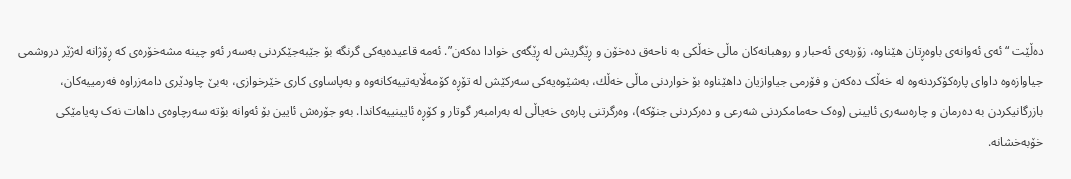دەڵێت “ئەی ئەوانەی باوەڕتان هێناوە، زۆربەی ئەحبار و روهبانەکان ماڵی خەڵکی بە ناحەق دەخۆن و ڕێگریش لە ڕێگەی خوادا دەکەن”. ئەمە قاعیدەیەکی گرنگە بۆ جێبەجێکردنی بەسەر ئەو چینە مشەخۆرەی کە ڕۆژانە لەژێر دروشمی جیاوازەوە داوای پارەکۆکردنەوە لە خەڵک دەکەن و فۆرمی جیاوازیان داهێناوە بۆ خواردنی ماڵی خەڵك، بەشێوەیەکی سەرکێش لە تۆڕە کۆمەڵایەتییەکانەوە و بەپاساوی کاری خێرخوازی، بەبێ چاودێری دامەزراوە فەرمییەکان، بازرگانیکردن بە دەرمان و چارەسەری ئایینی (وەک حەمامکردنی شەرعی و دەرکردنی جنۆکە)، وەرگرتنی پارەی خەیاڵی لە بەرامبەر گوتار و کۆڕە ئایینییەکاندا. بەو جۆرەش ئایین بۆ ئەوانە بۆتە سەرچاوەی داهات نەک پەیامێکی خۆبەخشانە.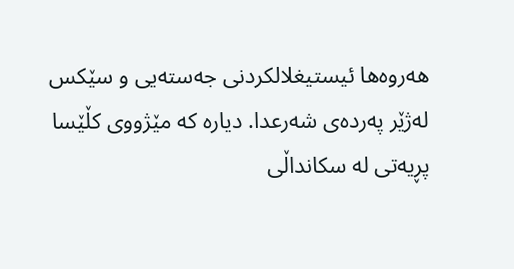هەروەها ئیستیغلالکردنی جەستەیی و سێکس لەژێر پەردەی شەرعدا. دیارە کە مێژووی کڵێسا پڕیەتی لە سکانداڵی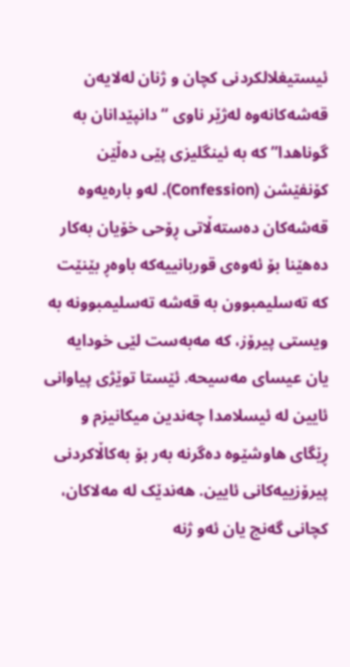ئیستیغلالکردنی کچان و ژنان لەلایەن قەشەکانەوە لەژێر ناوی “دانپێدانان بە گوناهدا” کە بە ئینگلیزی پێی دەڵێن کۆنفێشن (Confession). لەو بارەیەوە قەشەکان دەستەڵاتی ڕۆحی خۆیان بەکار دەهێنا بۆ ئەوەی قوربانییەکە باوەڕ بێنێت کە تەسلیمبوون بە قەشە تەسلیمبوونە بە ویستی پیرۆز، کە مەبەست لێی خودایە یان عیسای مەسیحە. ئێستا توێژی پیاوانی ئایین لە ئیسلامدا چەندین میکانیزم و ڕێگای هاوشێوە دەگرنە بەر بۆ بەکاڵاکردنی پیرۆزییەکانی ئایین. هەندێک لە مەلاکان، کچانی گەنج یان ئەو ژنە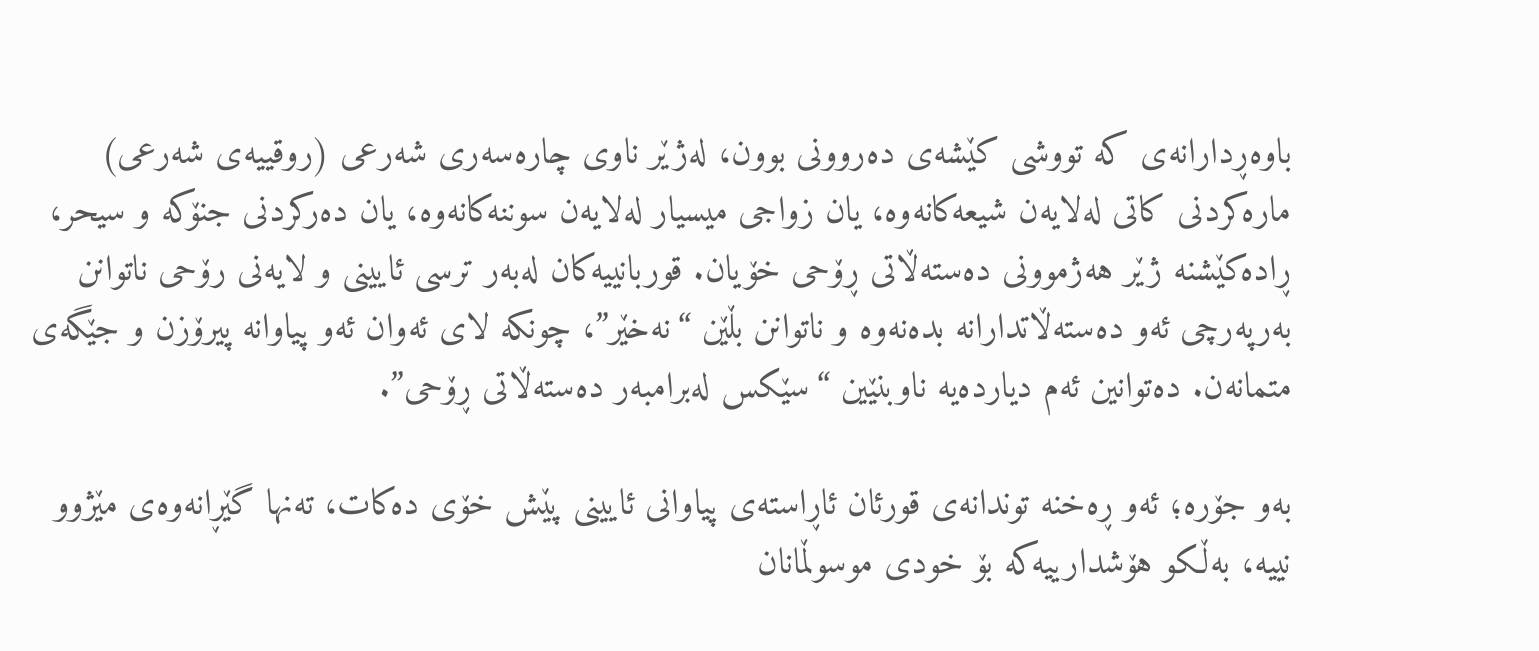باوەڕدارانەی کە تووشی کێشەی دەروونی بوون، لەژێر ناوی چارەسەری شەرعی (روقییەی شەرعی) مارەکردنی کاتی لەلایەن شیعەکانەوە، یان زواجی میسیار لەلایەن سوننەکانەوە، یان دەرکردنی جنۆکە و سیحر، ڕادەکێشنە ژێر هەژموونی دەستەڵاتی ڕۆحی خۆیان. قوربانییەکان لەبەر ترسی ئایینی و لایەنی رۆحی ناتوانن بەرپەرچی ئەو دەستەڵاتدارانە بدەنەوە و ناتوانن بڵێن “نەخێر”، چونکە لای ئەوان ئەو پیاوانە پیرۆزن و جێگەی متمانەن. دەتوانین ئەم دیاردەیە ناوبنێین “سێکس لەبرامبەر دەستەڵاتی ڕۆحی”.

بەو جۆرە؛ ئەو ڕەخنە توندانەی قورئان ئاڕاستەی پیاوانی ئایینی پێش خۆی دەکات، تەنها گێڕانەوەی مێژوو نییە، بەڵکو هۆشدارییەکە بۆ خودی موسوڵمانان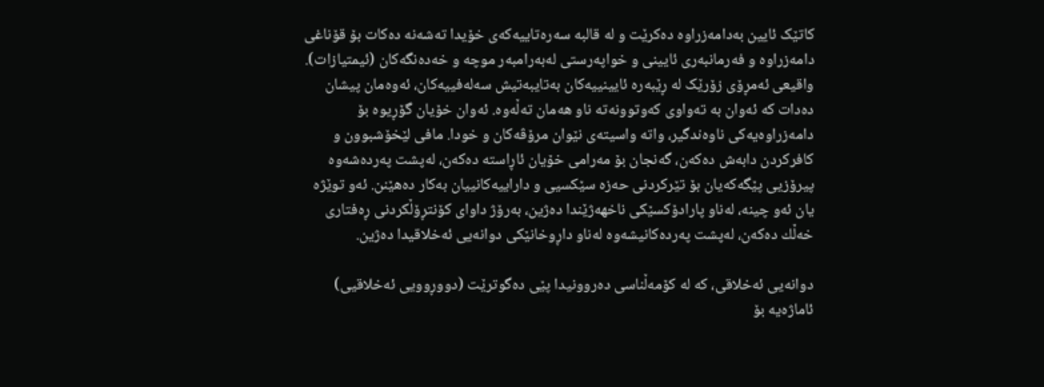کاتێک ئایین بەدامەزراوە دەکرێت و لە قالبە سەرەتاییەکەی خۆیدا تەشەنە دەکات بۆ قۆناغی دامەزراوە و فەرمانبەری ئایینی و خواپەرستی لەبەرامبەر موچە و خەدەنگەکان (ئیمتیازات). واقیعی ئەمڕۆی زۆرێک لە ڕێبەرە ئایینییەکان بەتایبەتیش سەلەفییەکان، ئەوەمان پیشان دەدات کە ئەوان بە تەواوی کەوتوونەتە ناو هەمان تەڵەوە. ئەوان خۆیان گۆڕیوە بۆ دامەزراوەیەکی ناوەندگیر، واتە واسیتەی نێوان مرۆڤەکان و خودا. مافی لێخۆشبوون و کافرکردن دابەش دەکەن، گەنجان بۆ مەرامی خۆیان ئاڕاستە دەکەن، لەپشت پەردەشەوە پیرۆزیی پێگەکەیان بۆ تێرکردنی حەزە سێکسیی و داراییەکانییان بەکار دەهێنن. ئەو توێژە یان ئەو چینە، لەناو پارادۆکسێکی ناخهەژێندا دەژین، بەرۆژ داوای کۆنتڕۆڵکردنی ڕەفتاری خەڵك دەکەن، لەپشت پەردەکانیشەوە لەناو داڕوخانێکی دوانەیی ئەخلاقیدا دەژین.

دوانەیی ئەخلاقی، کە لە کۆمەڵناسی دەروونیدا پێی دەگوترێت (دووڕوویی ئەخلاقیی) ئاماژەیە بۆ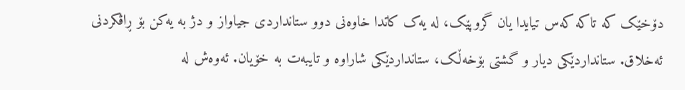دۆخێک کە تاکە کەس تیایدا یان گروپێک، لە یەک کاتدا خاوەنی دوو ستانداردی جیاواز و دژ بە یەکن بۆ ڕاڤکردنی ئەخلاق. ستانداردێکی دیار و گشتی بۆخەڵک، ستانداردێکی شاراوە و تایبەت بە خۆیان. ئەوەش لە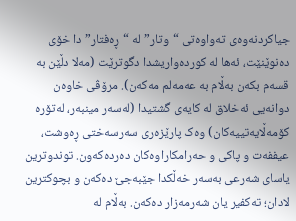جیاکردنەوەی تەواوەتی “وتار” لە “ڕەفتار”دا خۆی دەنوێنێت، ئەها لە کوردەواریشدا دگوترێت (مەلا دڵێن بە قسەم بکەن بەڵام بە عەمەلم مەکەن). مرۆڤی خاوەن دوانەیی ئەخلاق لە کایەی گشتیدا (لەسەر مینبەر، لەتۆرە کۆمەڵایەتییەکان) وەک پارێزەری سەرسەختی ڕەوشت، عیففەت و پاکی و حەرامکاراوەکان دەردەکەون. توندوترین یاسای شەرعی بەسەر خەڵکدا جێبەجێ دەکەن و بچوکترین لادان؛ تەکفیر یان شەرمەزار دەکەن. بەڵام لە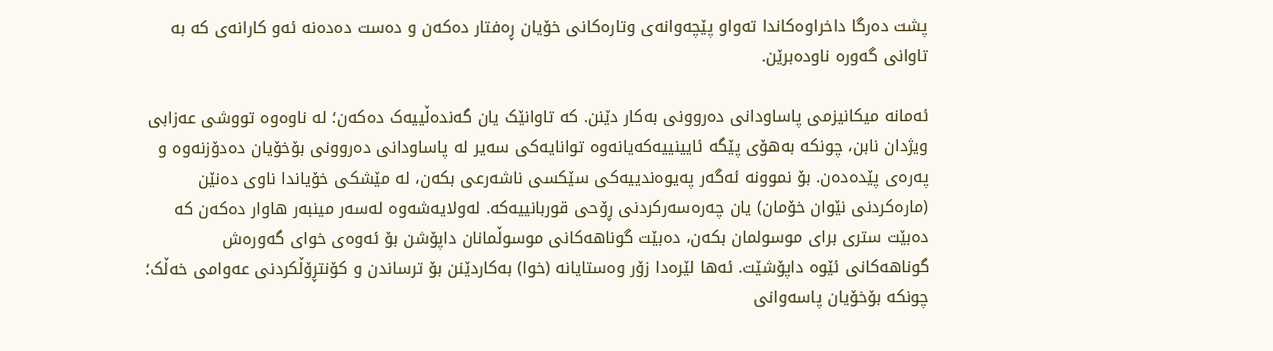پشت دەرگا داخراوەکاندا تەواو پێچەوانەی وتارەکانی خۆیان ڕەفتار دەکەن و دەست دەدەنە ئەو کارانەی کە بە تاوانی گەورە ناودەبرێن.

ئەمانە میکانیزمی پاساودانی دەروونی بەکار دێنن. کە تاوانێک یان گەندەڵییەک دەکەن؛ لە ناوەوە تووشی عەزابی ویژدان نابن، چونکە بەهۆی پێگە ئایینییەکەیانەوە توانایەکی سەیر لە پاساودانی دەروونی بۆخۆیان دەدۆزنەوە و پەرەی پێدەدەن. بۆ نموونە ئەگەر پەیوەندییەکی سێکسی ناشەرعی بکەن، لە مێشکی خۆیاندا ناوی دەنێن (مارەکردنی نێوان خۆمان) یان چەرەسەرکردنی ڕۆحی قوربانییەکە. لەولایەشەوە لەسەر مینبەر هاوار دەکەن کە دەبێت ستری برای موسولمان بکەن، دەبێت گوناهەکانی موسوڵمانان داپۆشن بۆ ئەوەی خوای گەورەش گوناهەکانی ئێوە داپۆشێت. ئەها لێرەدا زۆر وەستایانە (خوا) بەکاردێنن بۆ ترساندن و کۆنتڕۆڵکردنی عەوامی خەڵک؛ چونکە بۆخۆیان پاسەوانی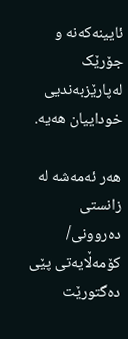ئایینەکەنە و جۆرێک لەپارێزبەندیی خوداییان هەیە.

هەر ئەمەشە لە زانستی دەروونی/ کۆمەڵايەتی پێی دەگتورێت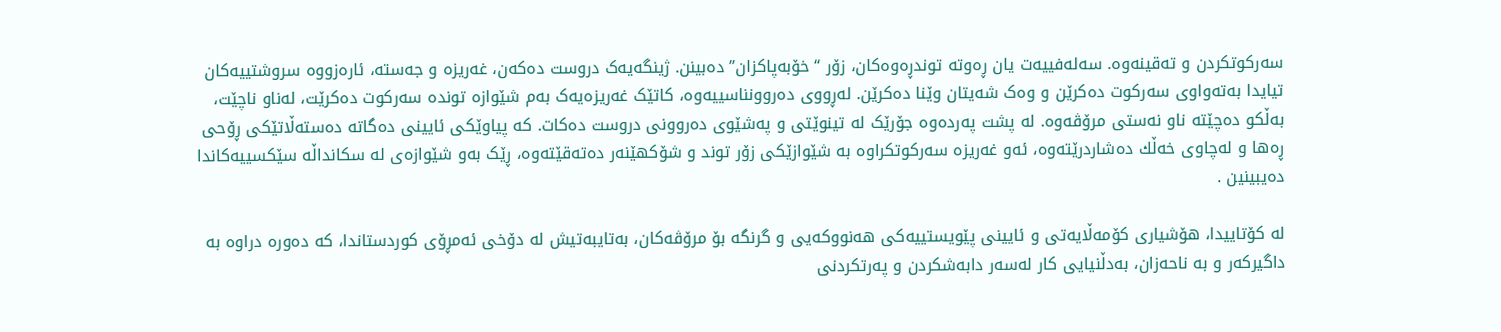سەرکوتکردن و تەقینەوە. سەلەفییەت یان ڕەوتە توندڕەوەکان، زۆر “خۆبەپاکزان” دەبینن. ژینگەیەک دروست دەکەن، غەریزە و جەستە، ئارەزووە سروشتییەکان تیایدا بەتەواوی سەرکوت دەکرێن و وەک شەیتان وێنا دەکرێن. لەڕووی دەروونناسییەوە، کاتێک غەریزەیەک بەم شێوازە توندە سەرکوت دەکرێت، لەناو ناچێت، بەڵکو دەچێتە ناو نەستی مرۆڤەوە. لە پشت پەردەوە جۆرێک لە تینوێتی و پەشێوی دەروونی دروست دەکات. کە پیاوێکی ئایینی دەگاتە دەستەڵاتێکی ڕۆحی ڕەها و لەچاوی خەڵك دەشاردرێتەوە، ئەو غەریزە سەرکوتکراوە بە شێوازێکی زۆر توند و شۆکهێنەر دەتەقێتەوە، ڕێک بەو شێوازەی لە سکانداڵە سێکسییەکاندا دەیبینین .

لە کۆتاییدا، هۆشیاری کۆمەڵایەتی و ئایینی پێویستییەکی هەنووکەیی و گرنگە بۆ مرۆڤەکان، بەتایبەتیش لە دۆخی ئەمڕۆی کوردستاندا، کە دەورە دراوە بە داگیرکەر و بە ناحەزان، بەدڵنیایی کار لەسەر دابەشکردن و پەرتکردنی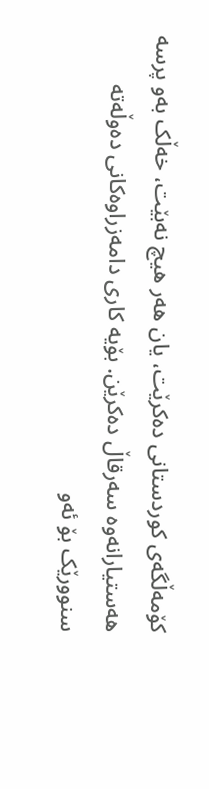کۆمەڵگەی کوردستانی دەکرێت، یان هەر هیچ نەبێت، خەڵک بەو پرسە هەستیارانەوە سەرقاڵ دەکرێن. بۆیە کاری دامەزراوەکانی دەوڵەتە سنوورێک بۆ ئەو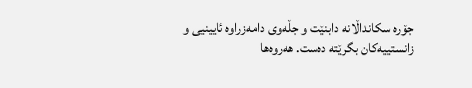جۆرە سکانداڵانە دابنێت و جڵەوی دامەزراوە ئایینیی و زانستییەکان بگرێتە دەست. هەروەها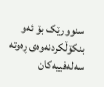سنوورێک بۆ ئەو بنکۆڵکردنەوەی ڕەوتە سەلەفییەکان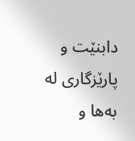دابنێت و پارێزگاری لە بەها و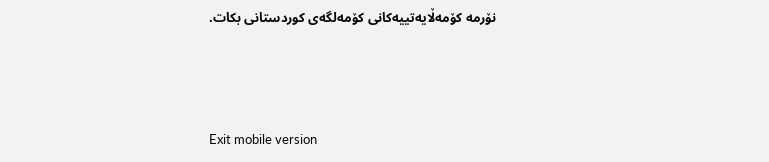نۆرمە کۆمەڵایەتییەکانی کۆمەلگەی کوردستانی بکات.



Exit mobile version